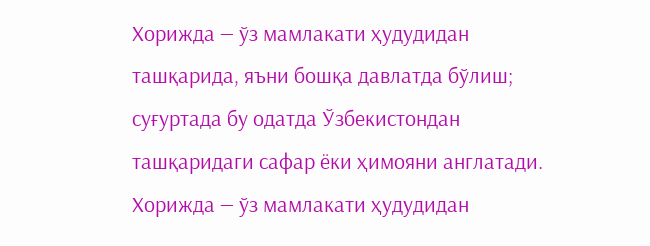Хорижда — ўз мамлакати ҳудудидан ташқарида, яъни бошқа давлатда бўлиш; суғуртада бу одатда Ўзбекистондан ташқаридаги сафар ёки ҳимояни англатади.
Хорижда — ўз мамлакати ҳудудидан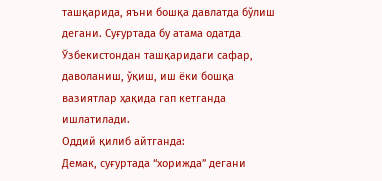ташқарида, яъни бошқа давлатда бўлиш дегани. Суғуртада бу атама одатда Ўзбекистондан ташқаридаги сафар, даволаниш, ўқиш, иш ёки бошқа вазиятлар ҳақида гап кетганда ишлатилади.
Оддий қилиб айтганда:
Демак, суғуртада “хорижда” дегани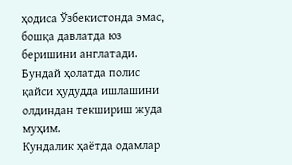ҳодиса Ўзбекистонда эмас, бошқа давлатда юз беришини англатади. Бундай ҳолатда полис қайси ҳудудда ишлашини олдиндан текшириш жуда муҳим.
Кундалик ҳаётда одамлар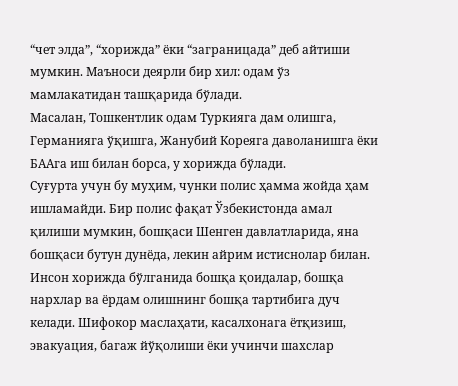“чет элда”, “хорижда” ёки “заграницада” деб айтиши мумкин. Маъноси деярли бир хил: одам ўз мамлакатидан ташқарида бўлади.
Масалан, Тошкентлик одам Туркияга дам олишга, Германияга ўқишга, Жанубий Кореяга даволанишга ёки БААга иш билан борса, у хорижда бўлади.
Суғурта учун бу муҳим, чунки полис ҳамма жойда ҳам ишламайди. Бир полис фақат Ўзбекистонда амал қилиши мумкин, бошқаси Шенген давлатларида, яна бошқаси бутун дунёда, лекин айрим истиснолар билан.
Инсон хорижда бўлганида бошқа қоидалар, бошқа нархлар ва ёрдам олишнинг бошқа тартибига дуч келади. Шифокор маслаҳати, касалхонага ётқизиш, эвакуация, багаж йўқолиши ёки учинчи шахслар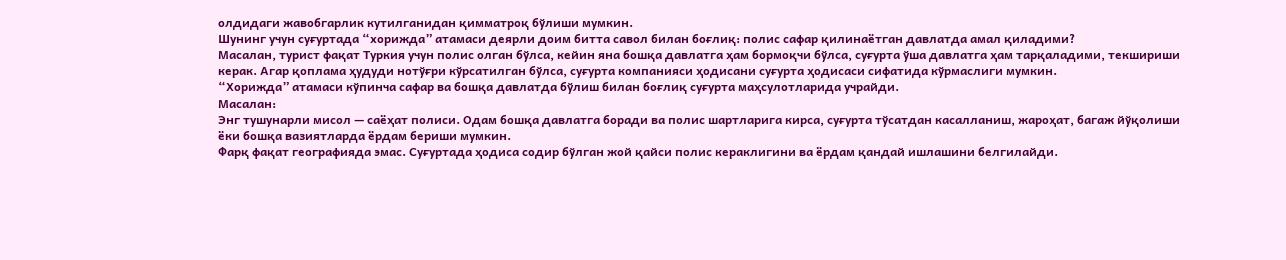олдидаги жавобгарлик кутилганидан қимматроқ бўлиши мумкин.
Шунинг учун суғуртада “хорижда” атамаси деярли доим битта савол билан боғлиқ: полис сафар қилинаётган давлатда амал қиладими?
Масалан, турист фақат Туркия учун полис олган бўлса, кейин яна бошқа давлатга ҳам бормоқчи бўлса, суғурта ўша давлатга ҳам тарқаладими, текшириши керак. Агар қоплама ҳудуди нотўғри кўрсатилган бўлса, суғурта компанияси ҳодисани суғурта ҳодисаси сифатида кўрмаслиги мумкин.
“Хорижда” атамаси кўпинча сафар ва бошқа давлатда бўлиш билан боғлиқ суғурта маҳсулотларида учрайди.
Масалан:
Энг тушунарли мисол — саёҳат полиси. Одам бошқа давлатга боради ва полис шартларига кирса, суғурта тўсатдан касалланиш, жароҳат, багаж йўқолиши ёки бошқа вазиятларда ёрдам бериши мумкин.
Фарқ фақат географияда эмас. Суғуртада ҳодиса содир бўлган жой қайси полис кераклигини ва ёрдам қандай ишлашини белгилайди.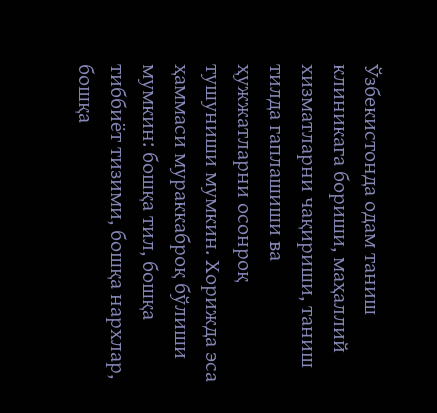Ўзбекистонда одам таниш клиникага бориши, маҳаллий хизматларни чақириши, таниш тилда гаплашиши ва ҳужжатларни осонроқ тушуниши мумкин. Хорижда эса ҳаммаси мураккаброқ бўлиши мумкин: бошқа тил, бошқа тиббиёт тизими, бошқа нархлар, бошқа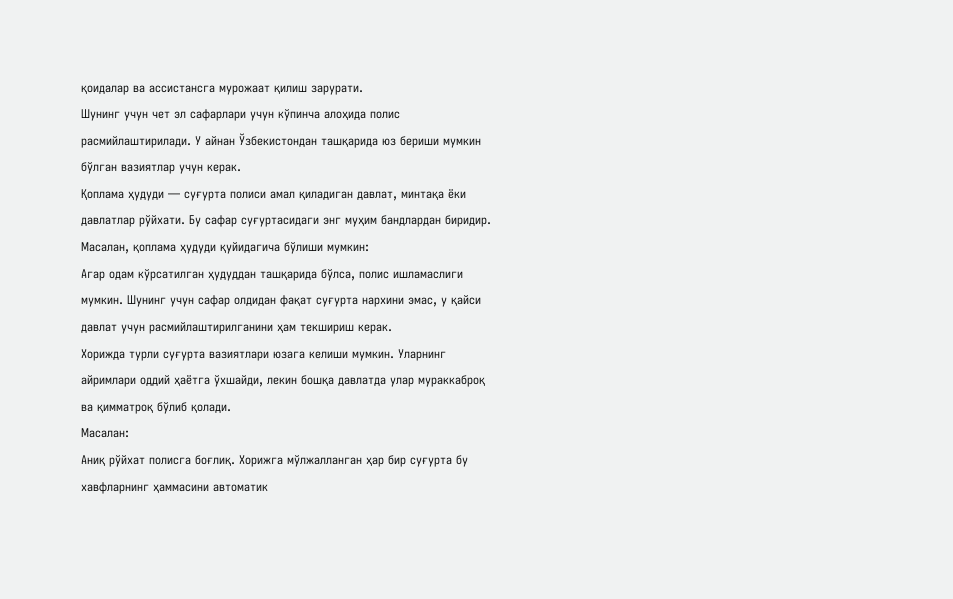қоидалар ва ассистансга мурожаат қилиш зарурати.
Шунинг учун чет эл сафарлари учун кўпинча алоҳида полис расмийлаштирилади. У айнан Ўзбекистондан ташқарида юз бериши мумкин бўлган вазиятлар учун керак.
Қоплама ҳудуди — суғурта полиси амал қиладиган давлат, минтақа ёки давлатлар рўйхати. Бу сафар суғуртасидаги энг муҳим бандлардан биридир.
Масалан, қоплама ҳудуди қуйидагича бўлиши мумкин:
Агар одам кўрсатилган ҳудуддан ташқарида бўлса, полис ишламаслиги мумкин. Шунинг учун сафар олдидан фақат суғурта нархини эмас, у қайси давлат учун расмийлаштирилганини ҳам текшириш керак.
Хорижда турли суғурта вазиятлари юзага келиши мумкин. Уларнинг айримлари оддий ҳаётга ўхшайди, лекин бошқа давлатда улар мураккаброқ ва қимматроқ бўлиб қолади.
Масалан:
Аниқ рўйхат полисга боғлиқ. Хорижга мўлжалланган ҳар бир суғурта бу хавфларнинг ҳаммасини автоматик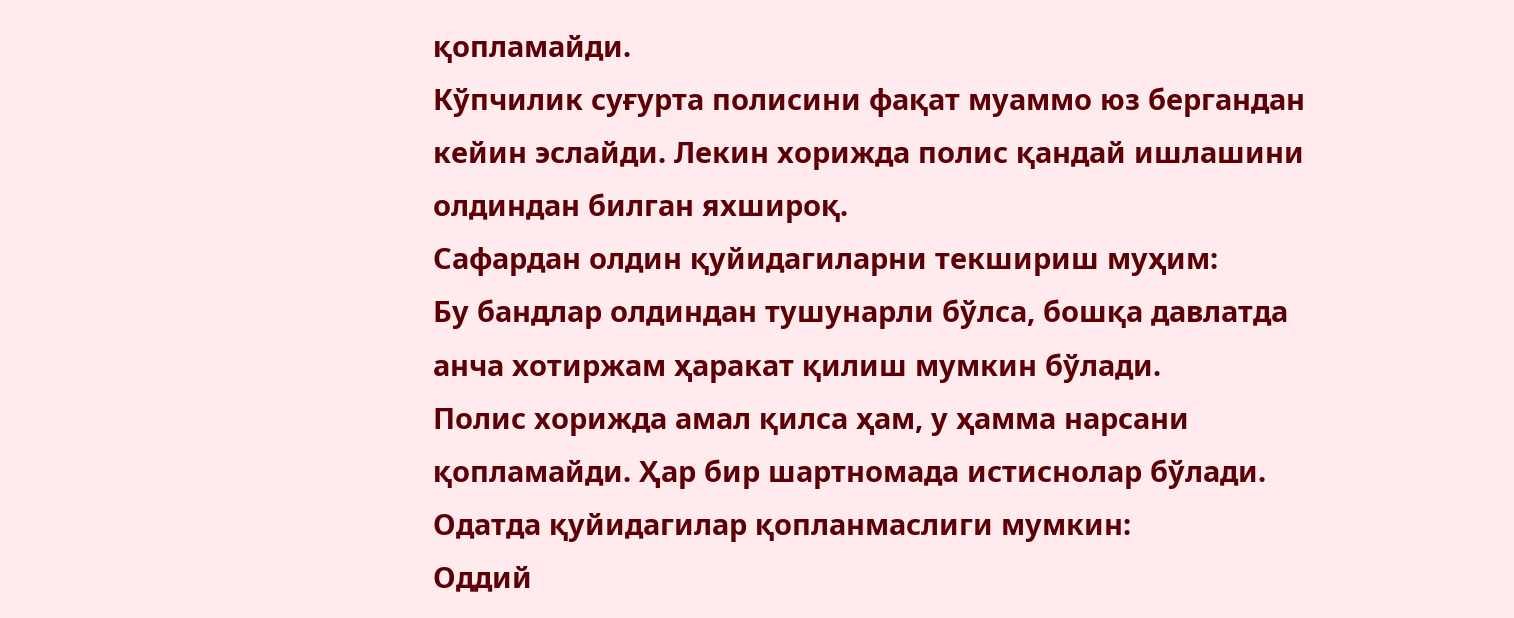қопламайди.
Кўпчилик суғурта полисини фақат муаммо юз бергандан кейин эслайди. Лекин хорижда полис қандай ишлашини олдиндан билган яхшироқ.
Сафардан олдин қуйидагиларни текшириш муҳим:
Бу бандлар олдиндан тушунарли бўлса, бошқа давлатда анча хотиржам ҳаракат қилиш мумкин бўлади.
Полис хорижда амал қилса ҳам, у ҳамма нарсани қопламайди. Ҳар бир шартномада истиснолар бўлади.
Одатда қуйидагилар қопланмаслиги мумкин:
Оддий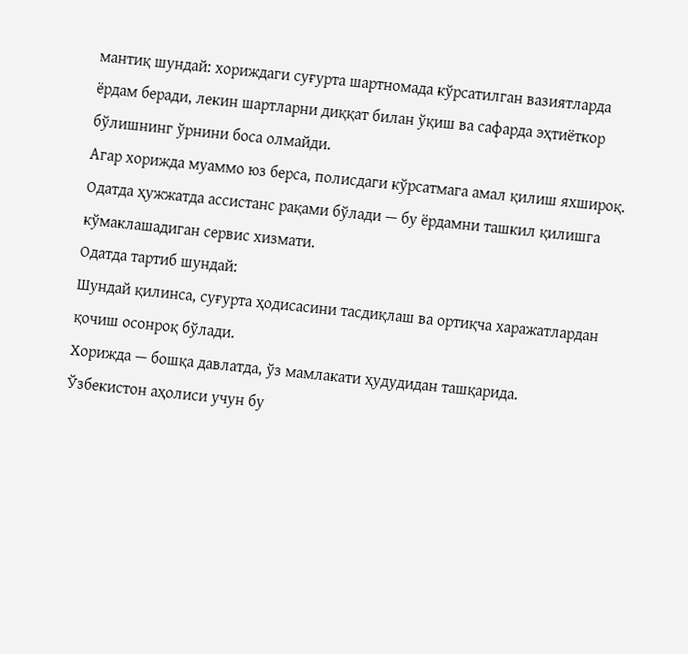мантиқ шундай: хориждаги суғурта шартномада кўрсатилган вазиятларда ёрдам беради, лекин шартларни диққат билан ўқиш ва сафарда эҳтиёткор бўлишнинг ўрнини боса олмайди.
Агар хорижда муаммо юз берса, полисдаги кўрсатмага амал қилиш яхшироқ. Одатда ҳужжатда ассистанс рақами бўлади — бу ёрдамни ташкил қилишга кўмаклашадиган сервис хизмати.
Одатда тартиб шундай:
Шундай қилинса, суғурта ҳодисасини тасдиқлаш ва ортиқча харажатлардан қочиш осонроқ бўлади.
Хорижда — бошқа давлатда, ўз мамлакати ҳудудидан ташқарида.
Ўзбекистон аҳолиси учун бу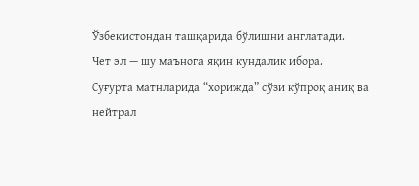Ўзбекистондан ташқарида бўлишни англатади.
Чет эл — шу маънога яқин кундалик ибора.
Суғурта матнларида “хорижда” сўзи кўпроқ аниқ ва нейтрал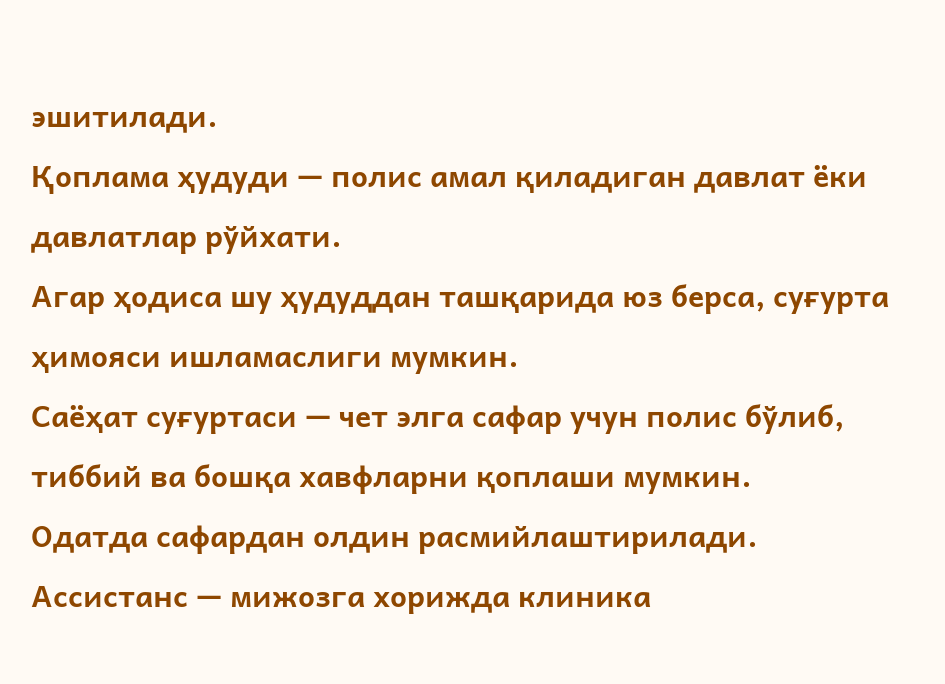эшитилади.
Қоплама ҳудуди — полис амал қиладиган давлат ёки давлатлар рўйхати.
Агар ҳодиса шу ҳудуддан ташқарида юз берса, суғурта ҳимояси ишламаслиги мумкин.
Саёҳат суғуртаси — чет элга сафар учун полис бўлиб, тиббий ва бошқа хавфларни қоплаши мумкин.
Одатда сафардан олдин расмийлаштирилади.
Ассистанс — мижозга хорижда клиника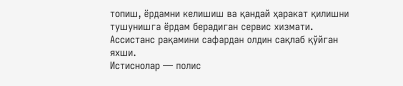топиш, ёрдамни келишиш ва қандай ҳаракат қилишни тушунишга ёрдам берадиган сервис хизмати.
Ассистанс рақамини сафардан олдин сақлаб қўйган яхши.
Истиснолар — полис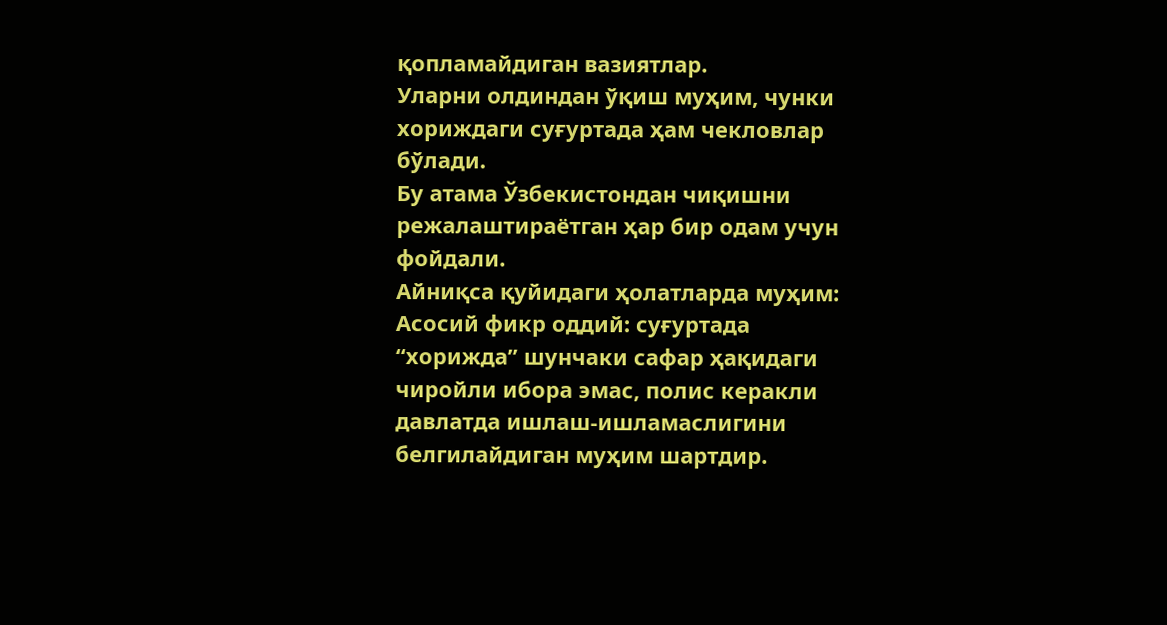қопламайдиган вазиятлар.
Уларни олдиндан ўқиш муҳим, чунки хориждаги суғуртада ҳам чекловлар бўлади.
Бу атама Ўзбекистондан чиқишни режалаштираётган ҳар бир одам учун фойдали.
Айниқса қуйидаги ҳолатларда муҳим:
Асосий фикр оддий: суғуртада “хорижда” шунчаки сафар ҳақидаги чиройли ибора эмас, полис керакли давлатда ишлаш-ишламаслигини белгилайдиган муҳим шартдир.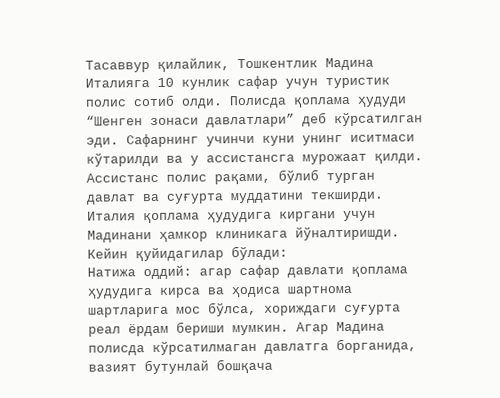Тасаввур қилайлик, Тошкентлик Мадина Италияга 10 кунлик сафар учун туристик полис сотиб олди. Полисда қоплама ҳудуди “Шенген зонаси давлатлари” деб кўрсатилган эди. Сафарнинг учинчи куни унинг иситмаси кўтарилди ва у ассистансга мурожаат қилди.
Ассистанс полис рақами, бўлиб турган давлат ва суғурта муддатини текширди. Италия қоплама ҳудудига киргани учун Мадинани ҳамкор клиникага йўналтиришди.
Кейин қуйидагилар бўлади:
Натижа оддий: агар сафар давлати қоплама ҳудудига кирса ва ҳодиса шартнома шартларига мос бўлса, хориждаги суғурта реал ёрдам бериши мумкин. Агар Мадина полисда кўрсатилмаган давлатга борганида, вазият бутунлай бошқача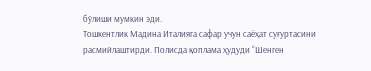бўлиши мумкин эди.
Тошкентлик Мадина Италияга сафар учун саёҳат суғуртасини расмийлаштирди. Полисда қоплама ҳудуди “Шенген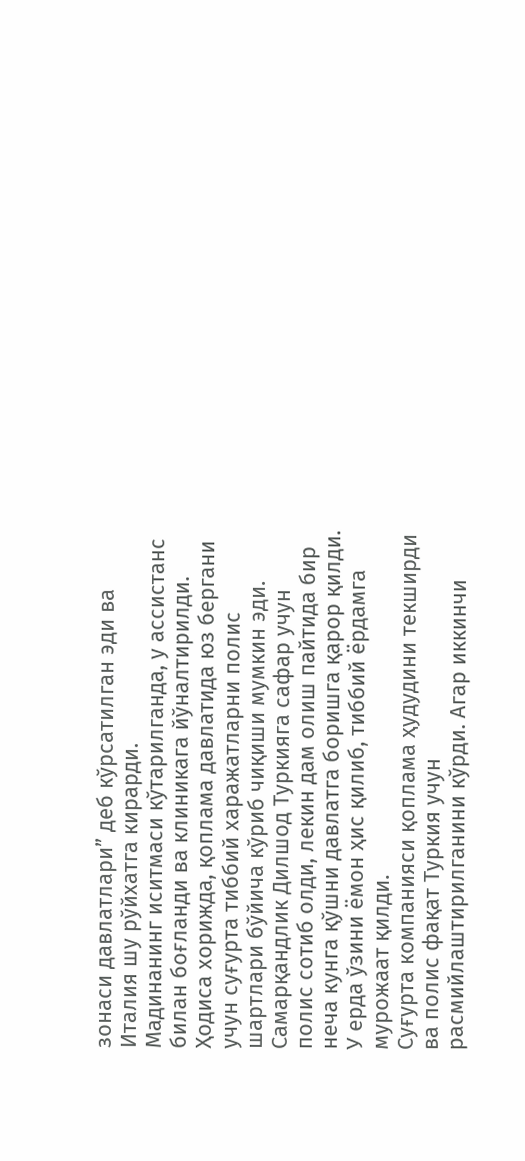зонаси давлатлари” деб кўрсатилган эди ва Италия шу рўйхатга кирарди.
Мадинанинг иситмаси кўтарилганда, у ассистанс билан боғланди ва клиникага йўналтирилди. Ҳодиса хорижда, қоплама давлатида юз бергани учун суғурта тиббий харажатларни полис шартлари бўйича кўриб чиқиши мумкин эди.
Самарқандлик Дилшод Туркияга сафар учун полис сотиб олди, лекин дам олиш пайтида бир неча кунга қўшни давлатга боришга қарор қилди. У ерда ўзини ёмон ҳис қилиб, тиббий ёрдамга мурожаат қилди.
Суғурта компанияси қоплама ҳудудини текширди ва полис фақат Туркия учун расмийлаштирилганини кўрди. Агар иккинчи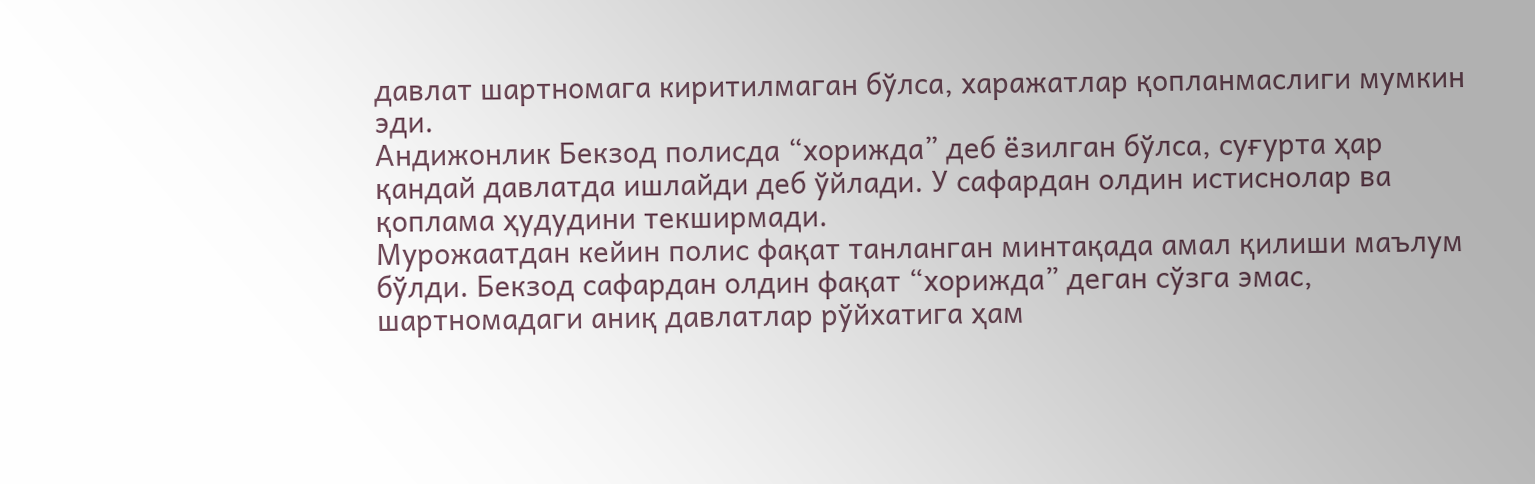давлат шартномага киритилмаган бўлса, харажатлар қопланмаслиги мумкин эди.
Андижонлик Бекзод полисда “хорижда” деб ёзилган бўлса, суғурта ҳар қандай давлатда ишлайди деб ўйлади. У сафардан олдин истиснолар ва қоплама ҳудудини текширмади.
Мурожаатдан кейин полис фақат танланган минтақада амал қилиши маълум бўлди. Бекзод сафардан олдин фақат “хорижда” деган сўзга эмас, шартномадаги аниқ давлатлар рўйхатига ҳам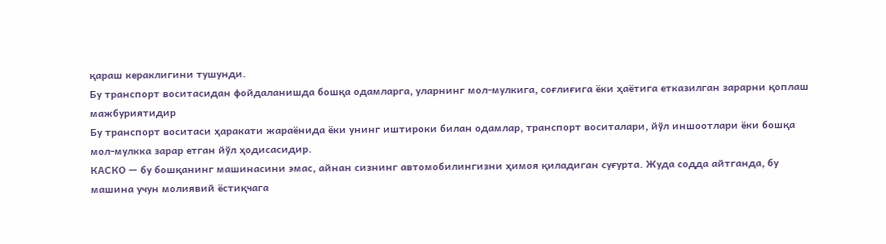қараш кераклигини тушунди.
Бу транспорт воситасидан фойдаланишда бошқа одамларга, уларнинг мол-мулкига, соғлиғига ёки ҳаётига етказилган зарарни қоплаш мажбуриятидир
Бу транспорт воситаси ҳаракати жараёнида ёки унинг иштироки билан одамлар, транспорт воситалари, йўл иншоотлари ёки бошқа мол-мулкка зарар етган йўл ҳодисасидир.
КАСКО — бу бошқанинг машинасини эмас, айнан сизнинг автомобилингизни ҳимоя қиладиган суғурта. Жуда содда айтганда, бу машина учун молиявий ёстиқчага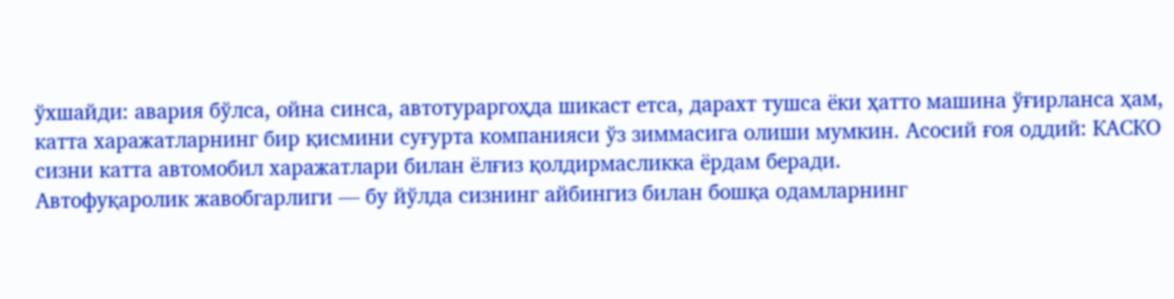ўхшайди: авария бўлса, ойна синса, автотураргоҳда шикаст етса, дарахт тушса ёки ҳатто машина ўғирланса ҳам, катта харажатларнинг бир қисмини суғурта компанияси ўз зиммасига олиши мумкин. Асосий ғоя оддий: КАСКО сизни катта автомобил харажатлари билан ёлғиз қолдирмасликка ёрдам беради.
Автофуқаролик жавобгарлиги — бу йўлда сизнинг айбингиз билан бошқа одамларнинг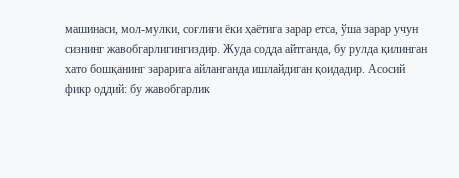машинаси, мол-мулки, соғлиғи ёки ҳаётига зарар етса, ўша зарар учун сизнинг жавобгарлигингиздир. Жуда содда айтганда, бу рулда қилинган хато бошқанинг зарарига айланганда ишлайдиган қоидадир. Асосий фикр оддий: бу жавобгарлик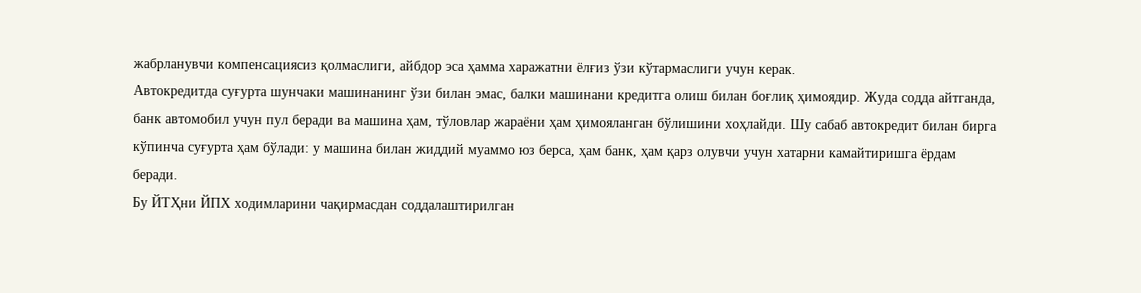жабрланувчи компенсациясиз қолмаслиги, айбдор эса ҳамма харажатни ёлғиз ўзи кўтармаслиги учун керак.
Автокредитда суғурта шунчаки машинанинг ўзи билан эмас, балки машинани кредитга олиш билан боғлиқ ҳимоядир. Жуда содда айтганда, банк автомобил учун пул беради ва машина ҳам, тўловлар жараёни ҳам ҳимояланган бўлишини хоҳлайди. Шу сабаб автокредит билан бирга кўпинча суғурта ҳам бўлади: у машина билан жиддий муаммо юз берса, ҳам банк, ҳам қарз олувчи учун хатарни камайтиришга ёрдам беради.
Бу ЙТҲни ЙПХ ходимларини чақирмасдан соддалаштирилган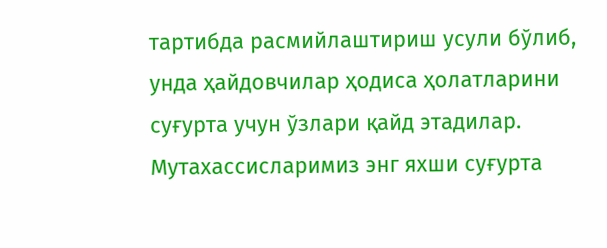тартибда расмийлаштириш усули бўлиб, унда ҳайдовчилар ҳодиса ҳолатларини суғурта учун ўзлари қайд этадилар.
Мутахассисларимиз энг яхши суғурта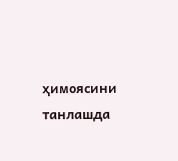ҳимоясини танлашда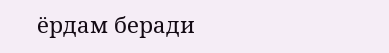ёрдам беради